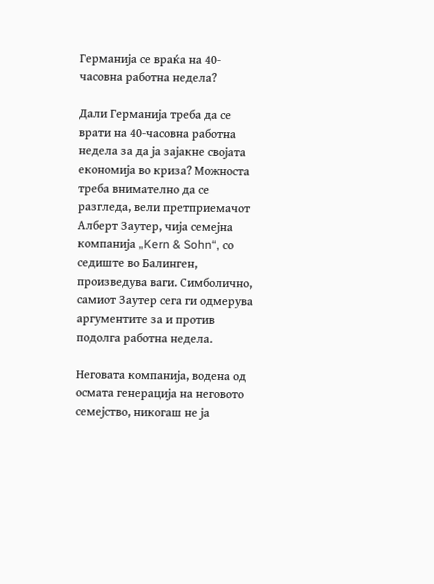Германија се враќа на 40-часовна работна недела?

Дали Германија треба да се врати на 40-часовна работна недела за да ја зајакне својата економија во криза? Можноста треба внимателно да се разгледа, вели претприемачот Алберт Заутер, чија семејна компанија „Kern & Sohn“, со седиште во Балинген, произведува ваги. Симболично, самиот Заутер сега ги одмерува аргументите за и против подолга работна недела.

Неговата компанија, водена од осмата генерација на неговото семејство, никогаш не ја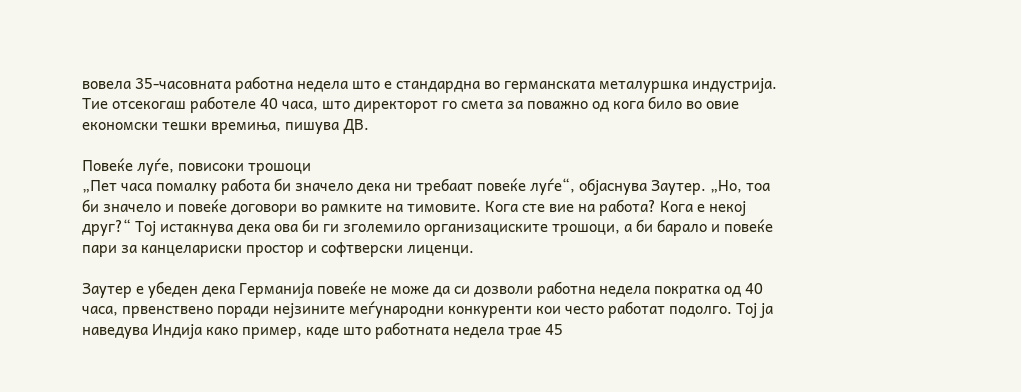вовела 35-часовната работна недела што е стандардна во германската металуршка индустрија. Тие отсекогаш работеле 40 часа, што директорот го смета за поважно од кога било во овие економски тешки времиња, пишува ДВ.

Повеќе луѓе, повисоки трошоци
„Пет часа помалку работа би значело дека ни требаат повеќе луѓе“, објаснува Заутер. „Но, тоа би значело и повеќе договори во рамките на тимовите. Кога сте вие на работа? Кога е некој друг?“ Тој истакнува дека ова би ги зголемило организациските трошоци, а би барало и повеќе пари за канцелариски простор и софтверски лиценци.

Заутер е убеден дека Германија повеќе не може да си дозволи работна недела пократка од 40 часа, првенствено поради нејзините меѓународни конкуренти кои често работат подолго. Тој ја наведува Индија како пример, каде што работната недела трае 45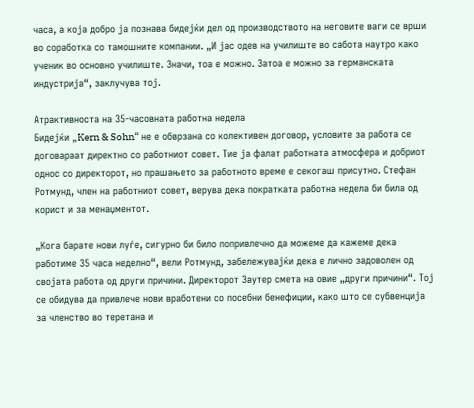часа, а која добро ја познава бидејќи дел од производството на неговите ваги се врши во соработка со тамошните компании. „И јас одев на училиште во сабота наутро како ученик во основно училиште. Значи, тоа е можно. Затоа е можно за германската индустрија“, заклучува тој.

Атрактивноста на 35-часовната работна недела
Бидејќи „Kern & Sohn“ не е обврзана со колективен договор, условите за работа се договараат директно со работниот совет. Тие ја фалат работната атмосфера и добриот однос со директорот, но прашањето за работното време е секогаш присутно. Стефан Ротмунд, член на работниот совет, верува дека пократката работна недела би била од корист и за менаџментот.

„Кога барате нови луѓе, сигурно би било попривлечно да можеме да кажеме дека работиме 35 часа неделно“, вели Ротмунд, забележувајќи дека е лично задоволен од својата работа од други причини. Директорот Заутер смета на овие „други причини“. Тој се обидува да привлече нови вработени со посебни бенефиции, како што се субвенција за членство во теретана и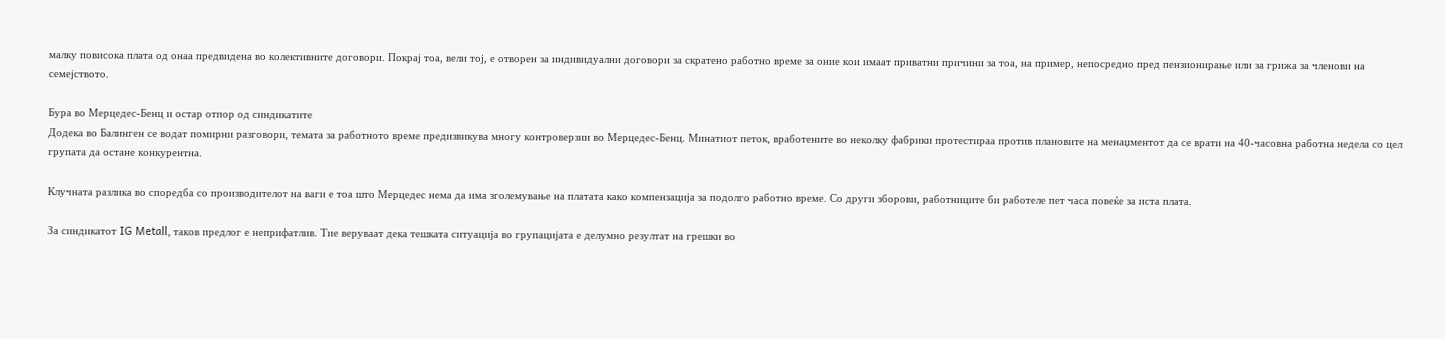малку повисока плата од онаа предвидена во колективните договори. Покрај тоа, вели тој, е отворен за индивидуални договори за скратено работно време за оние кои имаат приватни причини за тоа, на пример, непосредно пред пензионирање или за грижа за членови на семејството.

Бура во Мерцедес-Бенц и остар отпор од синдикатите
Додека во Балинген се водат помирни разговори, темата за работното време предизвикува многу контроверзии во Мерцедес-Бенц. Минатиот петок, вработените во неколку фабрики протестираа против плановите на менаџментот да се врати на 40-часовна работна недела со цел групата да остане конкурентна.

Клучната разлика во споредба со производителот на ваги е тоа што Мерцедес нема да има зголемување на платата како компензација за подолго работно време. Со други зборови, работниците би работеле пет часа повеќе за иста плата.

За синдикатот IG Metall, таков предлог е неприфатлив. Тие веруваат дека тешката ситуација во групацијата е делумно резултат на грешки во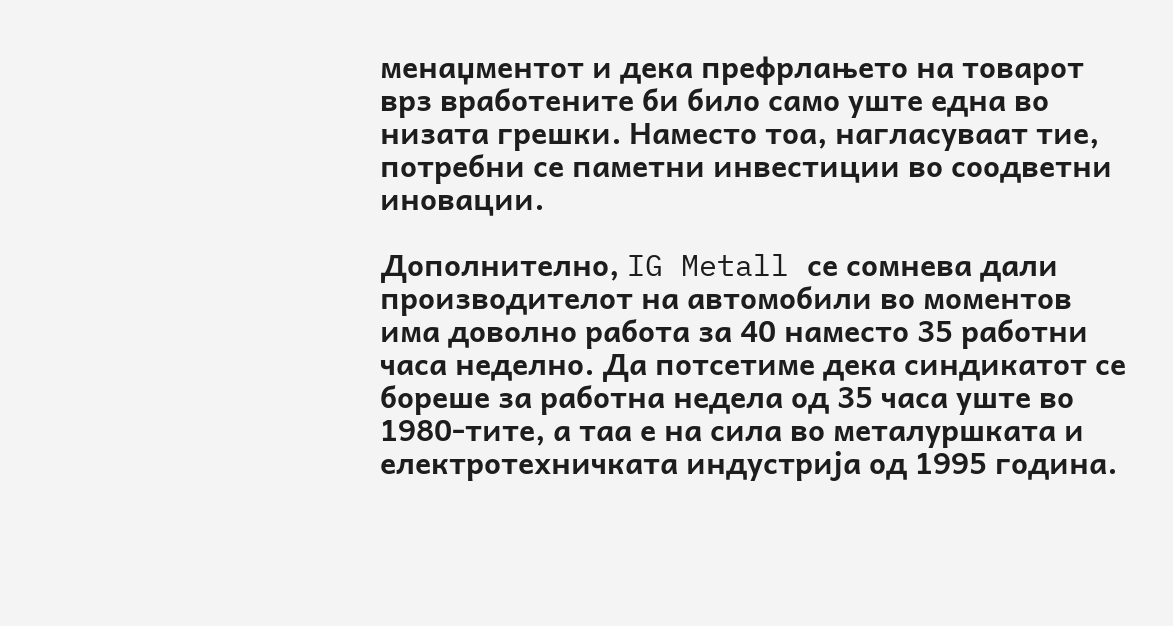менаџментот и дека префрлањето на товарот врз вработените би било само уште една во низата грешки. Наместо тоа, нагласуваат тие, потребни се паметни инвестиции во соодветни иновации.

Дополнително, IG Metall се сомнева дали производителот на автомобили во моментов има доволно работа за 40 наместо 35 работни часа неделно. Да потсетиме дека синдикатот се бореше за работна недела од 35 часа уште во 1980-тите, а таа е на сила во металуршката и електротехничката индустрија од 1995 година.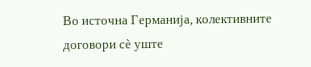Во источна Германија, колективните договори сè уште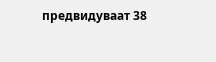предвидуваат 38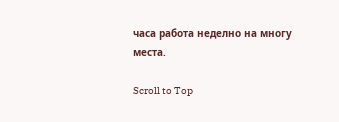часа работа неделно на многу места.

Scroll to Top